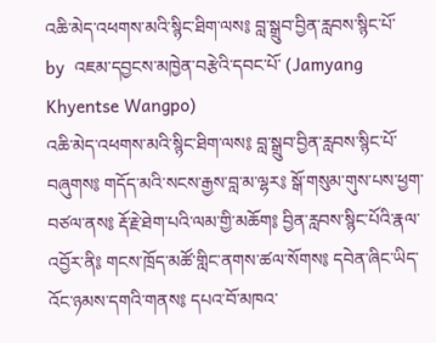འཆི་མེད་འཕགས་མའི་སྙིང་ཐིག་ལས༔ བླ་སྒྲུབ་བྱིན་རླབས་སྙིང་པོ་
by  འཇམ་དབྱངས་མཁྱེན་བརྩེའི་དབང་པོ་ (Jamyang Khyentse Wangpo)
འཆི་མེད་འཕགས་མའི་སྙིང་ཐིག་ལས༔ བླ་སྒྲུབ་བྱིན་རླབས་སྙིང་པོ་བཞུགས༔ གདོད་མའི་སངས་རྒྱས་བླ་མ་ལྷར༔ སྒོ་གསུམ་གུས་པས་ཕྱག་བཙལ་ནས༔ རྡོ་རྗེ་ཐེག་པའི་ལམ་གྱི་མཆོག༔ བྱིན་རླབས་སྙིང་པོའི་རྣལ་འབྱོར་ནི༔ གངས་ཁྲོད་མཚོ་གླིང་ནགས་ཚལ་སོགས༔ དབེན་ཞིང་ཡིད་འོང་ཉམས་དགའི་གནས༔ དཔའ་བོ་མཁའ་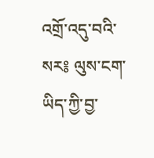འགྲོ་འདུ་བའི་སར༔ ལུས་ངག་ཡིད་ཀྱི་བྱ་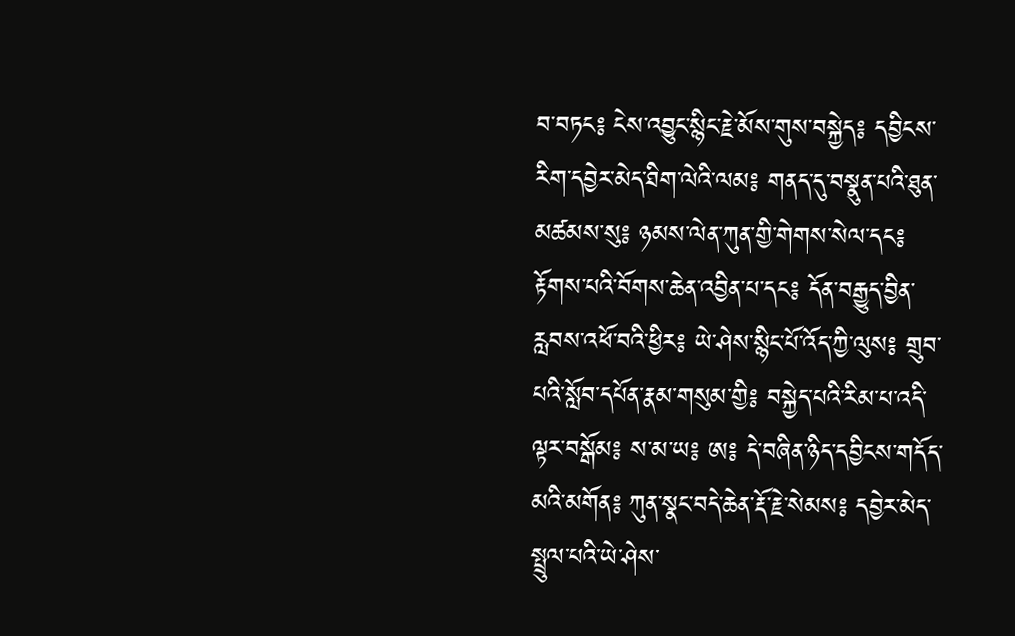བ་བཏང༔ ངེས་འབྱུང་སྙིང་རྗེ་མོས་གུས་བསྐྱེད༔ དབྱིངས་རིག་དབྱེར་མེད་ཐིག་ལེའི་ལམ༔ གནད་དུ་བསྣུན་པའི་ཐུན་མཚམས་སུ༔ ཉམས་ལེན་ཀུན་གྱི་གེགས་སེལ་དང༔ རྟོགས་པའི་བོགས་ཆེན་འབྱིན་པ་དང༔ དོན་བརྒྱུད་བྱིན་རླབས་འཕོ་བའི་ཕྱིར༔ ཡེ་ཤེས་སྙིང་པོ་འོད་ཀྱི་ལུས༔ གྲུབ་པའི་སློབ་དཔོན་རྣམ་གསུམ་གྱི༔ བསྐྱེད་པའི་རིམ་པ་འདི་ལྟར་བསྒོམ༔ ས་མ་ཡ༔ ཨ༔ དེ་བཞིན་ཉིད་དབྱིངས་གདོད་མའི་མགོན༔ ཀུན་སྣང་བདེ་ཆེན་རྡོ་རྗེ་སེམས༔ དབྱེར་མེད་སྤྲུལ་པའི་ཡེ་ཤེས་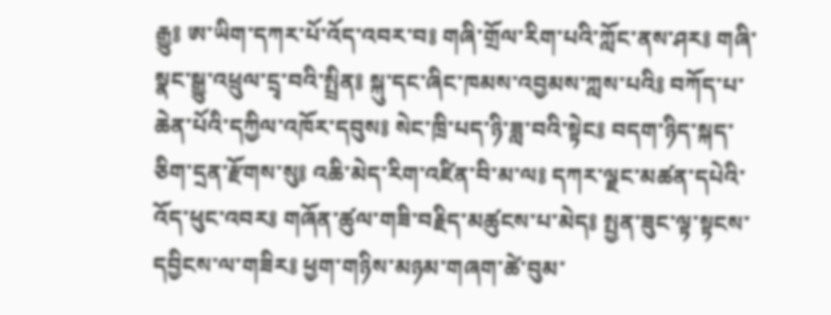རྒྱུ༔ ཨ་ཡིག་དཀར་པོ་འོད་འབར་བ༔ གཞི་གྲོལ་རིག་པའི་ཀློང་ནས་ཤར༔ གཞི་སྣང་སྒྱུ་འཕྲུལ་དྲྭ་བའི་སྤྲིན༔ སྐུ་དང་ཞིང་ཁམས་འབྱམས་ཀླས་པའི༔ བཀོད་པ་ཆེན་པོའི་དཀྱིལ་འཁོར་དབུས༔ སེང་ཁྲི་པད་ཉི་ཟླ་བའི་སྟེང༔ བདག་ཉིད་སྐད་ཅིག་དྲན་རྫོགས་སུ༔ འཆི་མེད་རིག་འཛིན་བི་མ་ལ༔ དཀར་ལྗང་མཚན་དཔེའི་འོད་ཕུང་འབར༔ གཞོན་ཚུལ་གཟི་བརྗིད་མཚུངས་པ་མེད༔ སྤྱན་ཟུང་ལྟ་སྟངས་དབྱིངས་ལ་གཟིར༔ ཕྱག་གཉིས་མཉམ་གཞག་ཚེ་བུམ་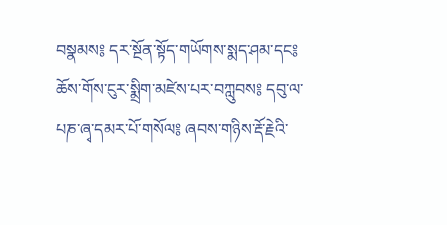བསྣམས༔ དར་སྔོན་སྟོད་གཡོགས་སྨད་ཤམ་དང༔ ཆོས་གོས་ངུར་སྨྲིག་མཛེས་པར་བཀླུབས༔ དབུ་ལ་པཎ་ཞྭ་དམར་པོ་གསོལ༔ ཞབས་གཉིས་རྡོ་རྗེའི་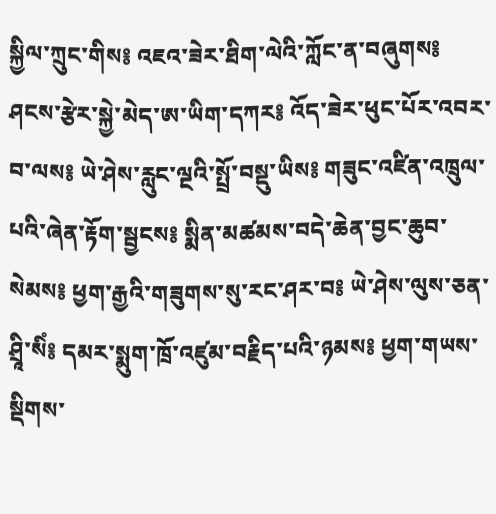སྐྱིལ་ཀྲུང་གིས༔ འཇའ་ཟེར་ཐིག་ལེའི་ཀློང་ན་བཞུགས༔ ཤངས་རྩེར་སྐྱེ་མེད་ཨ་ཡིག་དཀར༔ འོད་ཟེར་ཕུང་པོར་འབར་བ་ལས༔ ཡེ་ཤེས་རླུང་ལྔའི་སྤྲོ་བསྡུ་ཡིས༔ གཟུང་འཛིན་འཁྲུལ་པའི་ཞེན་རྟོག་སྦྱངས༔ སྨིན་མཚམས་བདེ་ཆེན་བྱང་ཆུབ་སེམས༔ ཕྱག་རྒྱའི་གཟུགས་སུ་རང་ཤར་བ༔ ཡེ་ཤེས་ལུས་ཅན་ཤྲཱི་སིཾ༔ དམར་སྨུག་ཁྲོ་འཛུམ་བརྗིད་པའི་ཉམས༔ ཕྱག་གཡས་སྡིགས་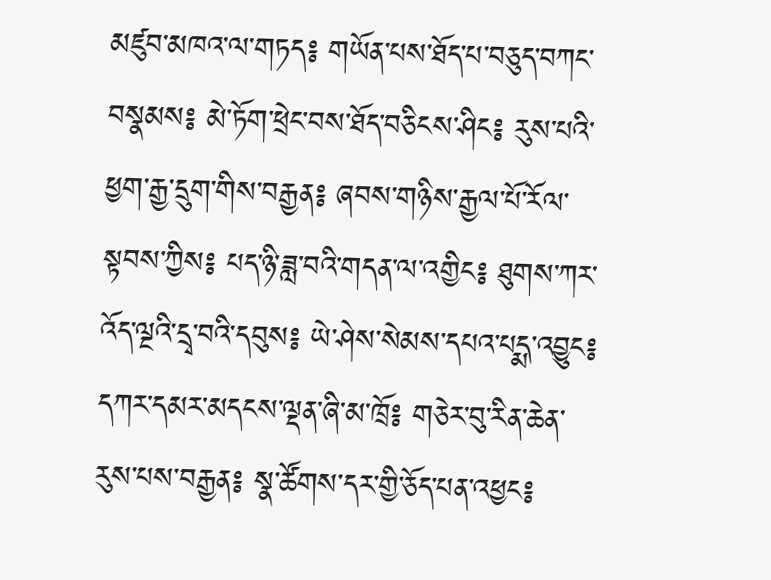མཛུབ་མཁའ་ལ་གཏད༔ གཡོན་པས་ཐོད་པ་བཅུད་བཀང་བསྣམས༔ མེ་ཏོག་ཕྲེང་བས་ཐོད་བཅིངས་ཤིང༔ རུས་པའི་ཕྱག་རྒྱ་དྲུག་གིས་བརྒྱན༔ ཞབས་གཉིས་རྒྱལ་པོ་རོལ་སྟབས་ཀྱིས༔ པད་ཉི་ཟླ་བའི་གདན་ལ་འགྱིང༔ ཐུགས་ཀར་འོད་ལྔའི་དྲྭ་བའི་དབུས༔ ཡེ་ཤེས་སེམས་དཔའ་པདྨ་འབྱུང༔ དཀར་དམར་མདངས་ལྡན་ཞི་མ་ཁྲོ༔ གཅེར་བུ་རིན་ཆེན་རུས་པས་བརྒྱན༔ སྣ་ཚོགས་དར་གྱི་ཅོད་པན་འཕྱང༔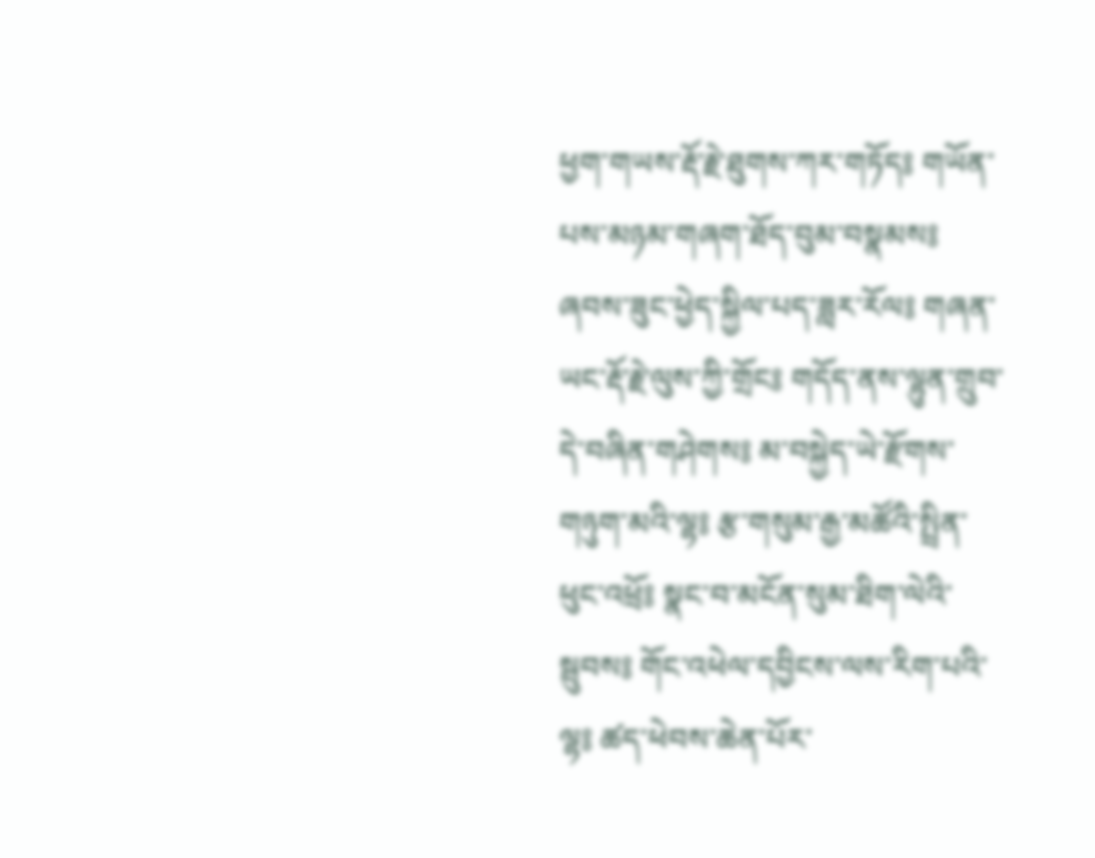ཕྱག་གཡས་རྡོ་རྗེ་ཐུགས་ཀར་གཏོད༔ གཡོན་པས་མཉམ་གཞག་ཐོད་བུམ་བསྣམས༔ ཞབས་ཟུང་ཕྱེད་སྐྱིལ་པད་ཟླར་རོལ༔ གཞན་ཡང་རྡོ་རྗེ་ལུས་ཀྱི་གྲོང༔ གདོད་ནས་ལྷུན་གྲུབ་དེ་བཞིན་གཤེགས༔ མ་བསྐྱེད་ཡེ་རྫོགས་གཉུག་མའི་ལྷ༔ རྩ་གསུམ་རྒྱ་མཚོའི་སྤྲིན་ཕུང་འཕྲོ༔ སྣང་བ་མངོན་སུམ་ཐིག་ལེའི་སྦུབས༔ གོང་འཕེལ་དབྱིངས་ལས་རིག་པའི་ལྷ༔ ཚད་ཕེབས་ཆེན་པོར་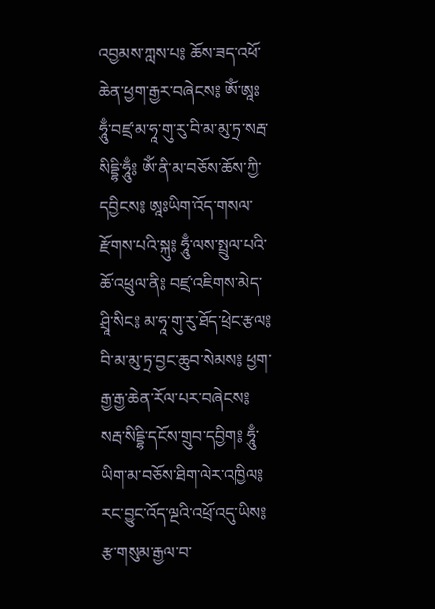འབྱམས་ཀླས་པ༔ ཆོས་ཟད་འཕོ་ཆེན་ཕྱག་རྒྱར་བཞེངས༔ ཨོཾ་ཨཱཿཧཱུྃ་བཛྲ་མ་ཧཱ་གུ་རུ་བི་མ་མུ་ཏྲ་སརྦ་སིདྡྷི་ཧཱུྃ༔ ཨོཾ་ནི་མ་བཅོས་ཆོས་ཀྱི་དབྱིངས༔ ཨཱཿཡིག་འོད་གསལ་རྫོགས་པའི་སྐུ༔ ཧཱུྃ་ལས་སྤྲུལ་པའི་ཆོ་འཕྲུལ་ནི༔ བཛྲ་འཇིགས་མེད་ཤྲཱི་སིང༔ མ་ཧཱ་གུ་རུ་ཐོད་ཕྲེང་རྩལ༔ བི་མ་མུ་ཏྲ་བྱང་ཆུབ་སེམས༔ ཕྱག་རྒྱ་རྒྱ་ཆེན་རོལ་པར་བཞེངས༔ སརྦ་སིདྡྷི་དངོས་གྲུབ་དབྱིག༔ ཧཱུྃ་ཡིག་མ་བཅོས་ཐིག་ལེར་འཁྱིལ༔ རང་བྱུང་འོད་ལྔའི་འཕྲོ་འདུ་ཡིས༔ རྩ་གསུམ་རྒྱལ་བ་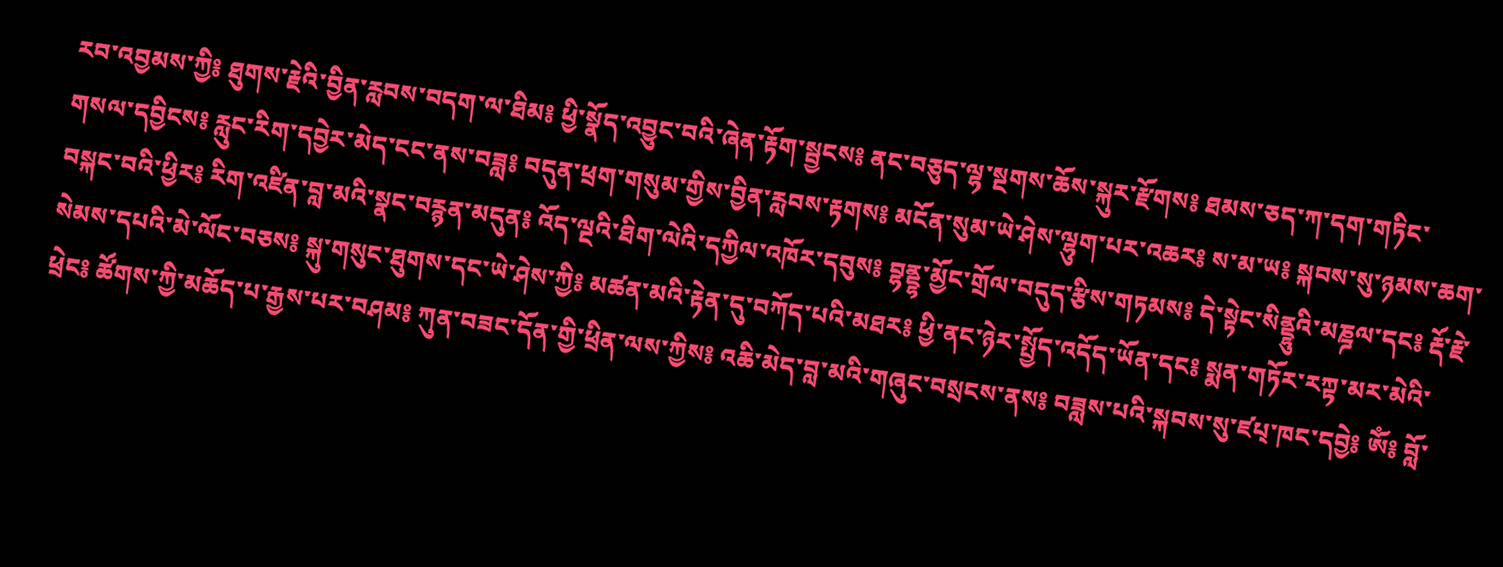རབ་འབྱམས་ཀྱི༔ ཐུགས་རྗེའི་བྱིན་རླབས་བདག་ལ་ཐིམ༔ ཕྱི་སྣོད་འབྱུང་བའི་ཞེན་རྟོག་སྦྱངས༔ ནང་བཅུད་ལྷ་སྔགས་ཆོས་སྐུར་རྫོགས༔ ཐམས་ཅད་ཀ་དག་གཏིང་གསལ་དབྱིངས༔ རླུང་རིག་དབྱེར་མེད་ངང་ནས་བཟླ༔ བདུན་ཕྲག་གསུམ་གྱིས་བྱིན་རླབས་རྟགས༔ མངོན་སུམ་ཡེ་ཤེས་ལྷུག་པར་འཆར༔ ས་མ་ཡ༔ སྐབས་སུ་ཉམས་ཆག་བསྐང་བའི་ཕྱིར༔ རིག་འཛིན་བླ་མའི་སྣང་བརྙན་མདུན༔ འོད་ལྔའི་ཐིག་ལེའི་དཀྱིལ་འཁོར་དབུས༔ བྷནྡྷ་མྱོང་གྲོལ་བདུད་རྩིས་གཏམས༔ དེ་སྟེང་སིནྡྷུའི་མཎྜལ་དང༔ རྡོ་རྗེ་སེམས་དཔའི་མེ་ལོང་བཅས༔ སྐུ་གསུང་ཐུགས་དང་ཡེ་ཤེས་ཀྱི༔ མཚན་མའི་རྟེན་དུ་བཀོད་པའི་མཐར༔ ཕྱི་ནང་ཉེར་སྤྱོད་འདོད་ཡོན་དང༔ སྨན་གཏོར་རཀྟ་མར་མེའི་ཕྲེང༔ ཚོགས་ཀྱི་མཆོད་པ་རྒྱས་པར་བཤམ༔ ཀུན་བཟང་དོན་གྱི་ཕྲིན་ལས་ཀྱིས༔ འཆི་མེད་བླ་མའི་གཞུང་བསྲངས་ནས༔ བཟླས་པའི་སྐབས་སུ་ཛཔ྄་ཁང་དབྱེ༔ ཨོཾ༔ བློ་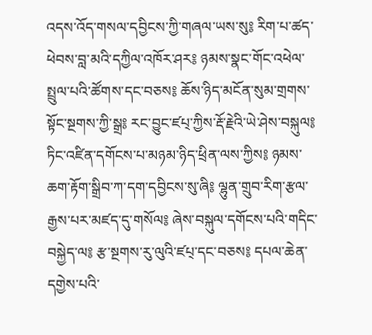འདས་འོད་གསལ་དབྱིངས་ཀྱི་གཞལ་ཡས་སུ༔ རིག་པ་ཚད་ཕེབས་བླ་མའི་དཀྱིལ་འཁོར་ཤར༔ ཉམས་སྣང་གོང་འཕེལ་སྤྲུལ་པའི་ཚོགས་དང་བཅས༔ ཆོས་ཉིད་མངོན་སུམ་གྲགས་སྟོང་སྔགས་ཀྱི་སྒྲ༔ རང་བྱུང་ཛཔ྄་ཀྱིས་རྡོ་རྗེའི་ཡེ་ཤེས་བསྐུལ༔ ཏིང་འཛིན་དགོངས་པ་མཉམ་ཉིད་ཕྲིན་ལས་ཀྱིས༔ ཉམས་ཆག་རྟོག་སྒྲིབ་ཀ་དག་དབྱིངས་སུ་ཞི༔ ལྷུན་གྲུབ་རིག་རྩལ་རྒྱས་པར་མཛད་དུ་གསོལ༔ ཞེས་བསྐུལ་དགོངས་པའི་གདིང་བསྐྱེད་ལ༔ རྩ་སྔགས་རུ་ལུའི་ཛཔ྄་དང་བཅས༔ དཔལ་ཆེན་དགྱེས་པའི་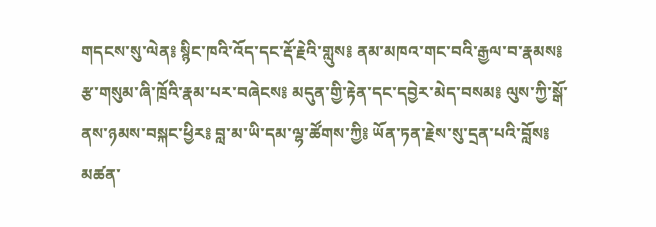གདངས་སུ་ལེན༔ སྙིང་ཁའི་འོད་དང་རྡོ་རྗེའི་གླུས༔ ནམ་མཁའ་གང་བའི་རྒྱལ་བ་རྣམས༔ རྩ་གསུམ་ཞི་ཁྲོའི་རྣམ་པར་བཞེངས༔ མདུན་གྱི་རྟེན་དང་དབྱེར་མེད་བསམ༔ ལུས་ཀྱི་སྒོ་ནས་ཉམས་བསྐང་ཕྱིར༔ བླ་མ་ཡི་དམ་ལྷ་ཚོགས་ཀྱི༔ ཡོན་ཏན་རྗེས་སུ་དྲན་པའི་བློས༔ མཚན་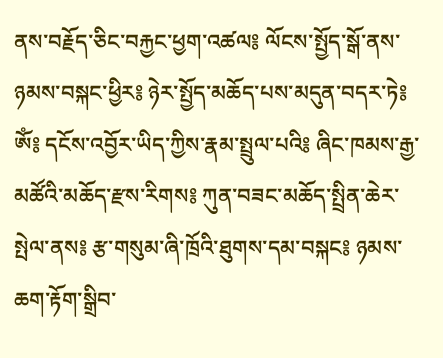ནས་བརྗོད་ཅིང་བརྐྱང་ཕྱག་འཚལ༔ ལོངས་སྤྱོད་སྒོ་ནས་ཉམས་བསྐང་ཕྱིར༔ ཉེར་སྤྱོད་མཆོད་པས་མདུན་བདར་ཏེ༔ ཨོཾ༔ དངོས་འབྱོར་ཡིད་ཀྱིས་རྣམ་སྤྲུལ་པའི༔ ཞིང་ཁམས་རྒྱ་མཚོའི་མཆོད་རྫས་རིགས༔ ཀུན་བཟང་མཆོད་སྤྲིན་ཆེར་སྤེལ་ནས༔ རྩ་གསུམ་ཞི་ཁྲོའི་ཐུགས་དམ་བསྐང༔ ཉམས་ཆག་རྟོག་སྒྲིབ་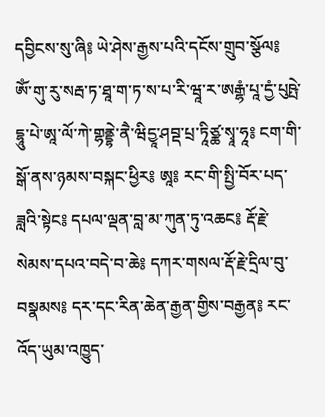དབྱིངས་སུ་ཞི༔ ཡེ་ཤེས་རྒྱས་པའི་དངོས་གྲུབ་སྩོལ༔ ཨོཾ་གུ་རུ་སརྦ་ཏ་ཐཱ་ག་ཏ་ས་པ་རི་ཝཱ་ར་ཨརྒྷཾ་པཱ་དྱཾ་པུཥྤེ་དྷཱུ་པེ་ཨཱ་ལོ་ཀེ་གྷནྡྷེ་ནཻ་ཝིདྱཱ་ཤབྡ་པྲ་ཏཱིཙྪ་སྭཱ་ཧཱ༔ ངག་གི་སྒོ་ནས་ཉམས་བསྐང་ཕྱིར༔ ཨཱ༔ རང་གི་སྤྱི་བོར་པད་ཟླའི་སྟེང༔ དཔལ་ལྡན་བླ་མ་ཀུན་ཏུ་འཆང༔ རྡོ་རྗེ་སེམས་དཔའ་བདེ་བ་ཆེ༔ དཀར་གསལ་རྡོ་རྗེ་དྲིལ་བུ་བསྣམས༔ དར་དང་རིན་ཆེན་རྒྱན་གྱིས་བརྒྱན༔ རང་འོད་ཡུམ་འཁྱུད་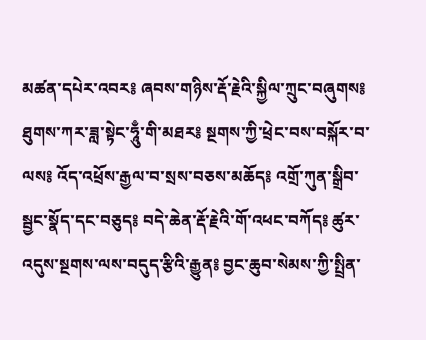མཚན་དཔེར་འབར༔ ཞབས་གཉིས་རྡོ་རྗེའི་སྐྱིལ་ཀྲུང་བཞུགས༔ ཐུགས་ཀར་ཟླ་སྟེང་ཧཱུྃ་གི་མཐར༔ སྔགས་ཀྱི་ཕྲེང་བས་བསྐོར་བ་ལས༔ འོད་འཕྲོས་རྒྱལ་བ་སྲས་བཅས་མཆོད༔ འགྲོ་ཀུན་སྒྲིབ་སྦྱང་སྣོད་དང་བཅུད༔ བདེ་ཆེན་རྡོ་རྗེའི་གོ་འཕང་བཀོད༔ ཚུར་འདུས་སྔགས་ལས་བདུད་རྩིའི་རྒྱུན༔ བྱང་ཆུབ་སེམས་ཀྱི་སྤྲིན་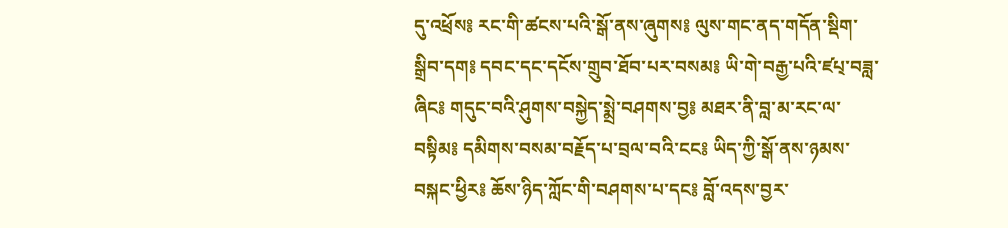དུ་འཕྲོས༔ རང་གི་ཚངས་པའི་སྒོ་ནས་ཞུགས༔ ལུས་གང་ནད་གདོན་སྡིག་སྒྲིབ་དག༔ དབང་དང་དངོས་གྲུབ་ཐོབ་པར་བསམ༔ ཡི་གེ་བརྒྱ་པའི་ཛཔ྄་བཟླ་ཞིང༔ གདུང་བའི་ཤུགས་བསྐྱེད་སྨྲེ་བཤགས་བྱ༔ མཐར་ནི་བླ་མ་རང་ལ་བསྟིམ༔ དམིགས་བསམ་བརྗོད་པ་བྲལ་བའི་ངང༔ ཡིད་ཀྱི་སྒོ་ནས་ཉམས་བསྐང་ཕྱིར༔ ཆོས་ཉིད་ཀློང་གི་བཤགས་པ་དང༔ བློ་འདས་བྱར་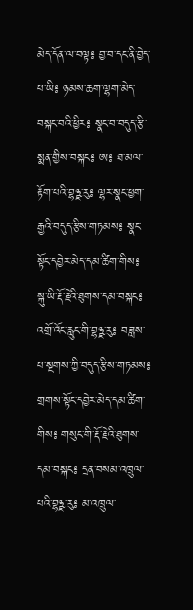མེད་དོན་ལ་བལྟ༔ བྱ་བ་དང་ནི་བྱེད་པ་ཡི༔ ཉམས་ཆག་ལྷག་མེད་བསྐང་བའི་ཕྱིར༔ སྣང་བ་བདུད་རྩི་སྨན་གྱིས་བསྐང༔ ཨ༔ ཐ་མལ་རྟོག་པའི་བྷཉྫ་རུ༔ ལྷར་སྣང་ཕྱག་རྒྱའི་བདུད་རྩིས་གཏམས༔ སྣང་སྟོང་དབྱེར་མེད་དམ་ཚིག་གིས༔ སྐུ་ཡི་རྡོ་རྗེའི་ཐུགས་དམ་བསྐང༔ འགྲོ་འོང་རླུང་གི་བྷཉྫ་རུ༔ བཟླས་པ་སྔགས་ཀྱི་བདུད་རྩིས་གཏམས༔ གྲགས་སྟོང་དབྱེར་མེད་དམ་ཚིག་གིས༔ གསུང་གི་རྡོ་རྗེའི་ཐུགས་དམ་བསྐང༔ དྲན་བསམ་འཁྲུལ་པའི་བྷཉྫ་རུ༔ མ་འཁྲུལ་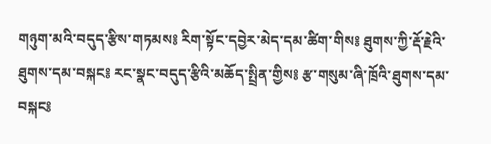གཉུག་མའི་བདུད་རྩིས་གཏམས༔ རིག་སྟོང་དབྱེར་མེད་དམ་ཚིག་གིས༔ ཐུགས་ཀྱི་རྡོ་རྗེའི་ཐུགས་དམ་བསྐང༔ རང་སྣང་བདུད་རྩིའི་མཆོད་སྤྲིན་གྱིས༔ རྩ་གསུམ་ཞི་ཁྲོའི་ཐུགས་དམ་བསྐང༔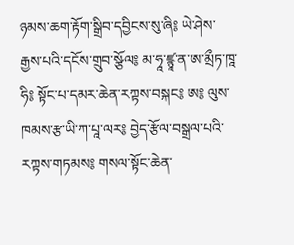ཉམས་ཆག་རྟོག་སྒྲིབ་དབྱིངས་སུ་ཞི༔ ཡེ་ཤེས་རྒྱས་པའི་དངོས་གྲུབ་སྩོལ༔ མ་ཧཱ་ཛྙཱ་ན་ཨ་མྲྀཏ་ཁཱ་ཧི༔ སྟོང་པ་དམར་ཆེན་རཀྟས་བསྐང༔ ཨ༔ ལུས་ཁམས་རྩ་ཡི་ཀ་པཱ་ལར༔ བྱེད་རྩོལ་བསྒྲལ་པའི་རཀྟས་གཏམས༔ གསལ་སྟོང་ཆེན་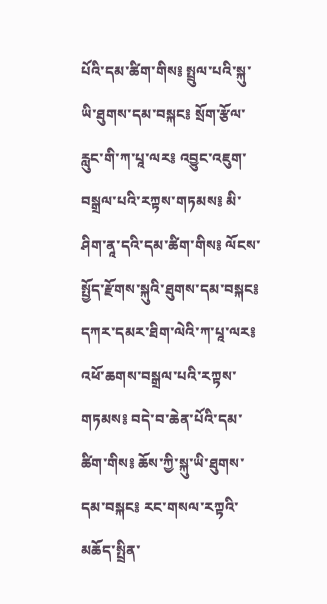པོའི་དམ་ཚིག་གིས༔ སྤྲུལ་པའི་སྐུ་ཡི་ཐུགས་དམ་བསྐང༔ སྲོག་རྩོལ་རླུང་གི་ཀ་པཱ་ལར༔ འབྱུང་འཇུག་བསྒྲལ་པའི་རཀྟས་གཏམས༔ མི་ཤིག་ནཱ་དའི་དམ་ཚིག་གིས༔ ལོངས་སྤྱོད་རྫོགས་སྐུའི་ཐུགས་དམ་བསྐང༔ དཀར་དམར་ཐིག་ལེའི་ཀ་པཱ་ལར༔ འཕོ་ཆགས་བསྒྲལ་པའི་རཀྟས་གཏམས༔ བདེ་བ་ཆེན་པོའི་དམ་ཚིག་གིས༔ ཆོས་ཀྱི་སྐུ་ཡི་ཐུགས་དམ་བསྐང༔ རང་གསལ་རཀྟའི་མཆོད་སྤྲིན་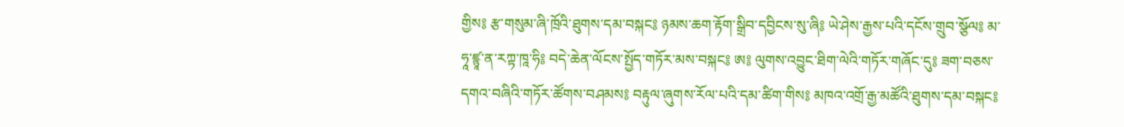གྱིས༔ རྩ་གསུམ་ཞི་ཁྲོའི་ཐུགས་དམ་བསྐང༔ ཉམས་ཆག་རྟོག་སྒྲིབ་དབྱིངས་སུ་ཞི༔ ཡེ་ཤེས་རྒྱས་པའི་དངོས་གྲུབ་སྩོལ༔ མ་ཧཱ་ཛྙཱ་ན་རཀྟ་ཁཱ་ཧི༔ བདེ་ཆེན་ལོངས་སྤྱོད་གཏོར་མས་བསྐང༔ ཨ༔ ལུགས་འབྱུང་ཐིག་ལེའི་གཏོར་གཞོང་དུ༔ ཟག་བཅས་དགའ་བཞིའི་གཏོར་ཚོགས་བཤམས༔ བརྟུལ་ཞུགས་རོལ་པའི་དམ་ཚིག་གིས༔ མཁའ་འགྲོ་རྒྱ་མཚོའི་ཐུགས་དམ་བསྐང༔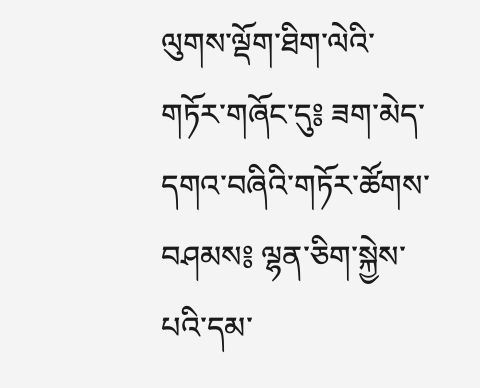ལུགས་ལྡོག་ཐིག་ལེའི་གཏོར་གཞོང་དུ༔ ཟག་མེད་དགའ་བཞིའི་གཏོར་ཚོགས་བཤམས༔ ལྷན་ཅིག་སྐྱེས་པའི་དམ་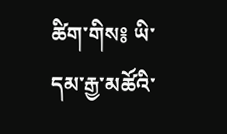ཚིག་གིས༔ ཡི་དམ་རྒྱ་མཚོའི་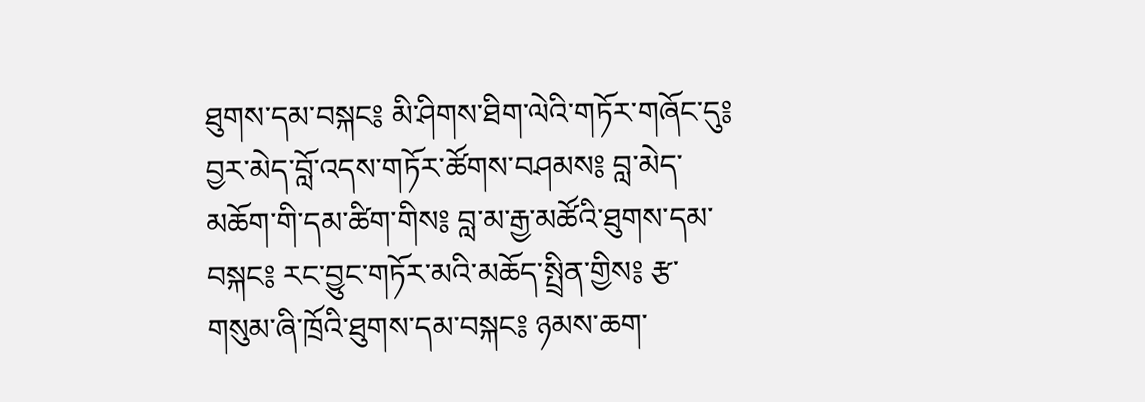ཐུགས་དམ་བསྐང༔ མི་ཤིགས་ཐིག་ལེའི་གཏོར་གཞོང་དུ༔ བྱར་མེད་བློ་འདས་གཏོར་ཚོགས་བཤམས༔ བླ་མེད་མཆོག་གི་དམ་ཚིག་གིས༔ བླ་མ་རྒྱ་མཚོའི་ཐུགས་དམ་བསྐང༔ རང་བྱུང་གཏོར་མའི་མཆོད་སྤྲིན་གྱིས༔ རྩ་གསུམ་ཞི་ཁྲོའི་ཐུགས་དམ་བསྐང༔ ཉམས་ཆག་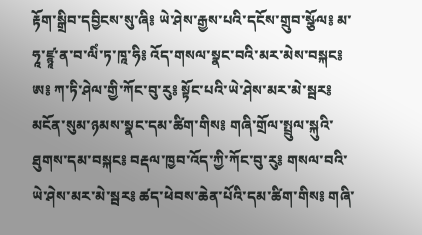རྟོག་སྒྲིབ་དབྱིངས་སུ་ཞི༔ ཡེ་ཤེས་རྒྱས་པའི་དངོས་གྲུབ་སྩོལ༔ མ་ཧཱ་ཛྙཱ་ན་བ་ལིཾ་ཏ་ཁཱ་ཧི༔ འོད་གསལ་སྣང་བའི་མར་མེས་བསྐང༔ ཨ༔ ཀ་ཏི་ཤེལ་གྱི་ཀོང་བུ་རུ༔ སྟོང་པའི་ཡེ་ཤེས་མར་མེ་སྦར༔ མངོན་སུམ་ཉམས་སྣང་དམ་ཚིག་གིས༔ གཞི་གྲོལ་སྤྲུལ་སྐུའི་ཐུགས་དམ་བསྐང༔ བརྡལ་ཁྱབ་འོད་ཀྱི་ཀོང་བུ་རུ༔ གསལ་བའི་ཡེ་ཤེས་མར་མེ་སྦར༔ ཚད་ཕེབས་ཆེན་པོའི་དམ་ཚིག་གིས༔ གཞི་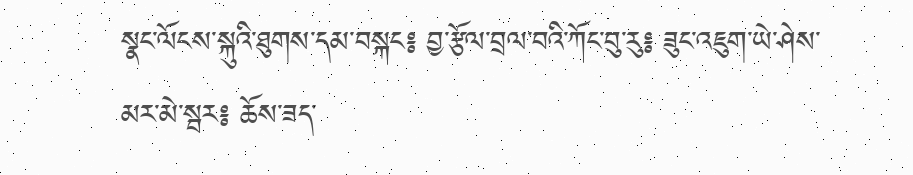སྣང་ལོངས་སྐུའི་ཐུགས་དམ་བསྐང༔ བྱ་རྩོལ་བྲལ་བའི་ཀོང་བུ་རུ༔ ཟུང་འཇུག་ཡེ་ཤེས་མར་མེ་སྦར༔ ཆོས་ཟད་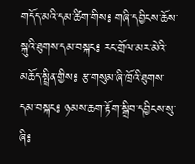གདོད་མའི་དམ་ཚིག་གིས༔ གཞི་དབྱིངས་ཆོས་སྐུའི་ཐུགས་དམ་བསྐང༔ རང་གྲོལ་མར་མེའི་མཆོད་སྤྲིན་གྱིས༔ རྩ་གསུམ་ཞི་ཁྲོའི་ཐུགས་དམ་བསྐང༔ ཉམས་ཆག་རྟོག་སྒྲིབ་དབྱིངས་སུ་ཞི༔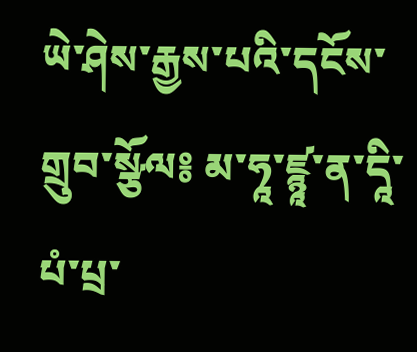ཡེ་ཤེས་རྒྱས་པའི་དངོས་གྲུབ་སྩོལ༔ མ་ཧཱ་ཛྙཱ་ན་དཱི་པཾ་པྲ་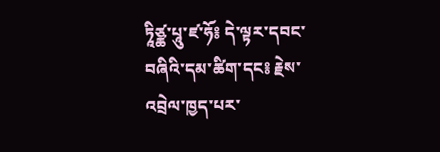ཏཱིཙྪ་པཱུ་ཛ་ཧོ༔ དེ་ལྟར་དབང་བཞིའི་དམ་ཚིག་དང༔ རྗེས་འབྲེལ་ཁྱད་པར་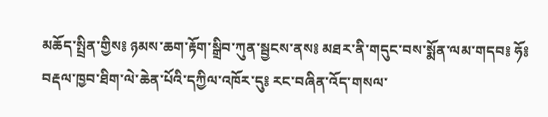མཆོད་སྤྲིན་གྱིས༔ ཉམས་ཆག་རྟོག་སྒྲིབ་ཀུན་སྦྱངས་ནས༔ མཐར་ནི་གདུང་བས་སྨོན་ལམ་གདབ༔ ཧོ༔ བརྡལ་ཁྱབ་ཐིག་ལེ་ཆེན་པོའི་དཀྱིལ་འཁོར་དུ༔ རང་བཞིན་འོད་གསལ་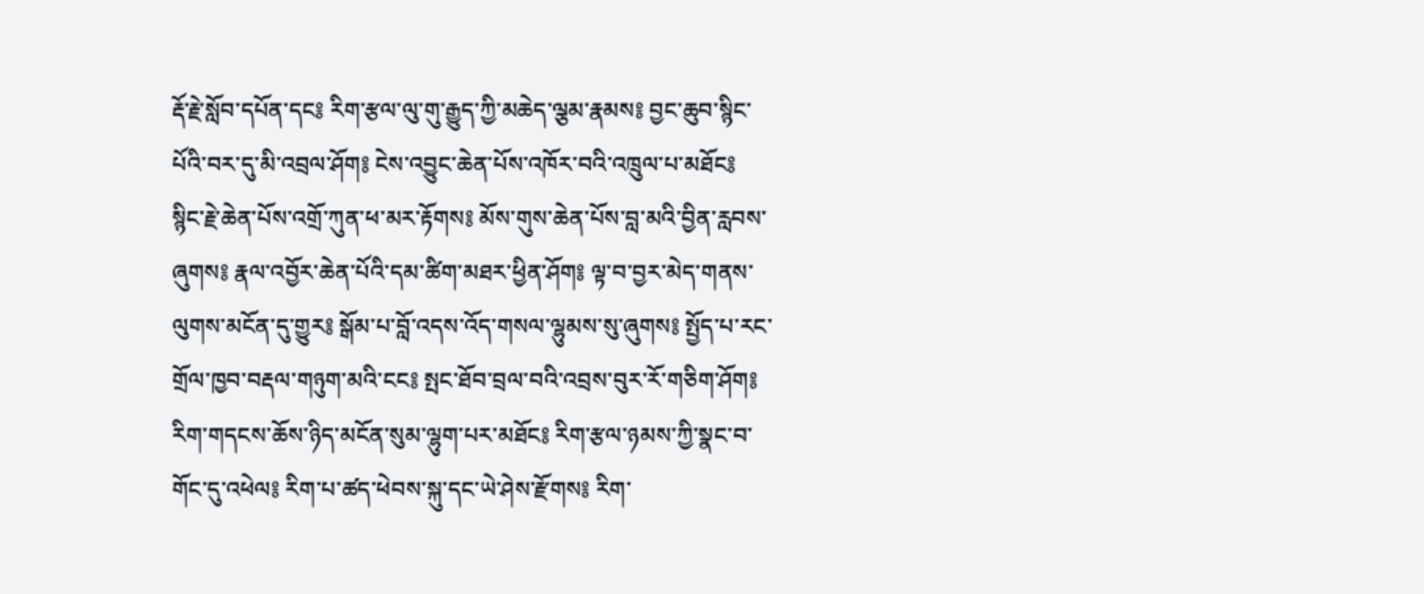རྡོ་རྗེ་སློབ་དཔོན་དང༔ རིག་རྩལ་ལུ་གུ་རྒྱུད་ཀྱི་མཆེད་ལྕམ་རྣམས༔ བྱང་ཆུབ་སྙིང་པོའི་བར་དུ་མི་འབྲལ་ཤོག༔ ངེས་འབྱུང་ཆེན་པོས་འཁོར་བའི་འཁྲུལ་པ་མཐོང༔ སྙིང་རྗེ་ཆེན་པོས་འགྲོ་ཀུན་ཕ་མར་རྟོགས༔ མོས་གུས་ཆེན་པོས་བླ་མའི་བྱིན་རླབས་ཞུགས༔ རྣལ་འབྱོར་ཆེན་པོའི་དམ་ཚིག་མཐར་ཕྱིན་ཤོག༔ ལྟ་བ་བྱར་མེད་གནས་ལུགས་མངོན་དུ་གྱུར༔ སྒོམ་པ་བློ་འདས་འོད་གསལ་ལྷུམས་སུ་ཞུགས༔ སྤྱོད་པ་རང་གྲོལ་ཁྱབ་བརྡལ་གཉུག་མའི་ངང༔ སྤང་ཐོབ་བྲལ་བའི་འབྲས་བུར་རོ་གཅིག་ཤོག༔ རིག་གདངས་ཆོས་ཉིད་མངོན་སུམ་ལྷུག་པར་མཐོང༔ རིག་རྩལ་ཉམས་ཀྱི་སྣང་བ་གོང་དུ་འཕེལ༔ རིག་པ་ཚད་ཕེབས་སྐུ་དང་ཡེ་ཤེས་རྫོགས༔ རིག་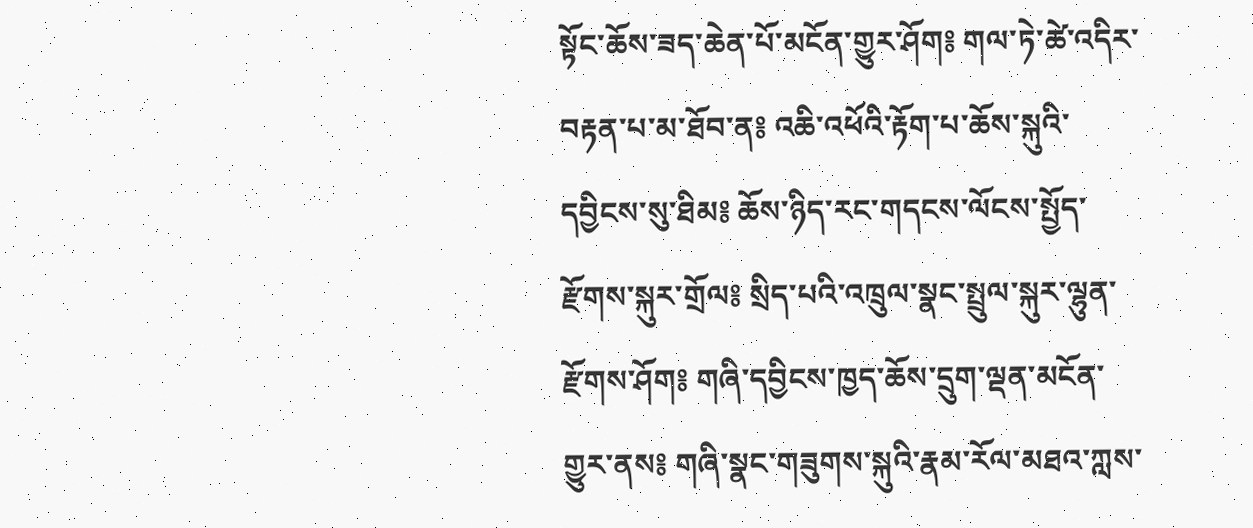སྟོང་ཆོས་ཟད་ཆེན་པོ་མངོན་གྱུར་ཤོག༔ གལ་ཏེ་ཚེ་འདིར་བརྟན་པ་མ་ཐོབ་ན༔ འཆི་འཕོའི་རྟོག་པ་ཆོས་སྐུའི་དབྱིངས་སུ་ཐིམ༔ ཆོས་ཉིད་རང་གདངས་ལོངས་སྤྱོད་རྫོགས་སྐུར་གྲོལ༔ སྲིད་པའི་འཁྲུལ་སྣང་སྤྲུལ་སྐུར་ལྷུན་རྫོགས་ཤོག༔ གཞི་དབྱིངས་ཁྱད་ཆོས་དྲུག་ལྡན་མངོན་གྱུར་ནས༔ གཞི་སྣང་གཟུགས་སྐུའི་རྣམ་རོལ་མཐའ་ཀླས་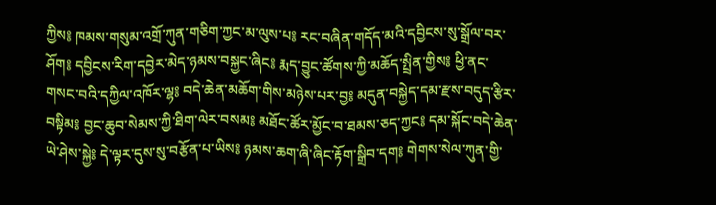ཀྱིས༔ ཁམས་གསུམ་འགྲོ་ཀུན་གཅིག་ཀྱང་མ་ལུས་པ༔ རང་བཞིན་གདོད་མའི་དབྱིངས་སུ་སྒྲོལ་བར་ཤོག༔ དབྱིངས་རིག་དབྱེར་མེད་ཉམས་བསྐྱང་ཞིང༔ རྨད་བྱུང་ཚོགས་ཀྱི་མཆོད་སྤྲིན་གྱིས༔ ཕྱི་ནང་གསང་བའི་དཀྱིལ་འཁོར་ལྷ༔ བདེ་ཆེན་མཆོག་གིས་མཉེས་པར་བྱ༔ མདུན་བསྐྱེད་དམ་རྫས་བདུད་རྩིར་བསྟིམ༔ བྱང་ཆུབ་སེམས་ཀྱི་ཐིག་ལེར་བསམ༔ མཐོང་ཚོར་མྱོང་བ་ཐམས་ཅད་ཀྱང༔ དམ་སྐོང་བདེ་ཆེན་ཡེ་ཤེས་སྐྱེ༔ དེ་ལྟར་དུས་སུ་བརྩོན་པ་ཡིས༔ ཉམས་ཆག་ཞི་ཞིང་རྟོག་སྒྲིབ་དག༔ གེགས་སེལ་ཀུན་གྱི་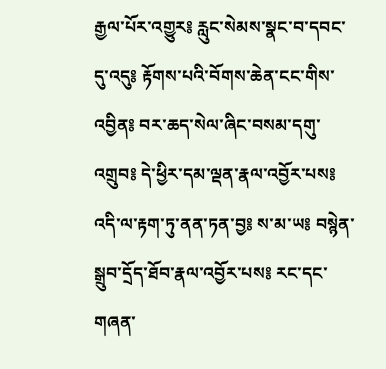རྒྱལ་པོར་འགྱུར༔ རླུང་སེམས་སྣང་བ་དབང་དུ་འདུ༔ རྟོགས་པའི་བོགས་ཆེན་ངང་གིས་འབྱིན༔ བར་ཆད་སེལ་ཞིང་བསམ་དགུ་འགྲུབ༔ དེ་ཕྱིར་དམ་ལྡན་རྣལ་འབྱོར་པས༔ འདི་ལ་རྟག་ཏུ་ནན་ཏན་བྱ༔ ས་མ་ཡ༔ བསྙེན་སྒྲུབ་དྲོད་ཐོབ་རྣལ་འབྱོར་པས༔ རང་དང་གཞན་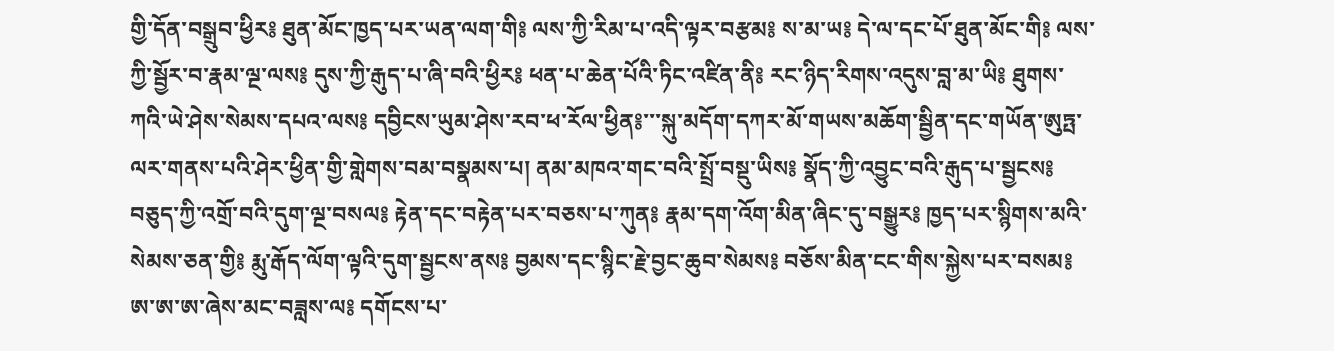གྱི་དོན་བསྒྲུབ་ཕྱིར༔ ཐུན་མོང་ཁྱད་པར་ཡན་ལག་གི༔ ལས་ཀྱི་རིམ་པ་འདི་ལྟར་བརྩམ༔ ས་མ་ཡ༔ དེ་ལ་དང་པོ་ཐུན་མོང་གི༔ ལས་ཀྱི་སྦྱོར་བ་རྣམ་ལྔ་ལས༔ དུས་ཀྱི་རྒུད་པ་ཞི་བའི་ཕྱིར༔ ཕན་པ་ཆེན་པོའི་ཏིང་འཛིན་ནི༔ རང་ཉིད་རིགས་འདུས་བླ་མ་ཡི༔ ཐུགས་ཀའི་ཡེ་ཤེས་སེམས་དཔའ་ལས༔ དབྱིངས་ཡུམ་ཤེས་རབ་ཕ་རོལ་ཕྱིན༔་་་སྐུ་མདོག་དཀར་མོ་གཡས་མཆོག་སྦྱིན་དང་གཡོན་ཨུཏྤ་ལར་གནས་པའི་ཤེར་ཕྱིན་གྱི་གླེགས་བམ་བསྣམས་པ། ནམ་མཁའ་གང་བའི་སྤྲོ་བསྡུ་ཡིས༔ སྣོད་ཀྱི་འབྱུང་བའི་རྒུད་པ་སྦྱངས༔ བཅུད་ཀྱི་འགྲོ་བའི་དུག་ལྔ་བསལ༔ རྟེན་དང་བརྟེན་པར་བཅས་པ་ཀུན༔ རྣམ་དག་འོག་མིན་ཞིང་དུ་བསྒྱུར༔ ཁྱད་པར་སྙིགས་མའི་སེམས་ཅན་གྱི༔ རྨུ་རྒོད་ལོག་ལྟའི་དུག་སྦྱངས་ནས༔ བྱམས་དང་སྙིང་རྗེ་བྱང་ཆུབ་སེམས༔ བཅོས་མིན་ངང་གིས་སྐྱེས་པར་བསམ༔ ཨ་ཨ་ཨ་ཞེས་མང་བཟླས་ལ༔ དགོངས་པ་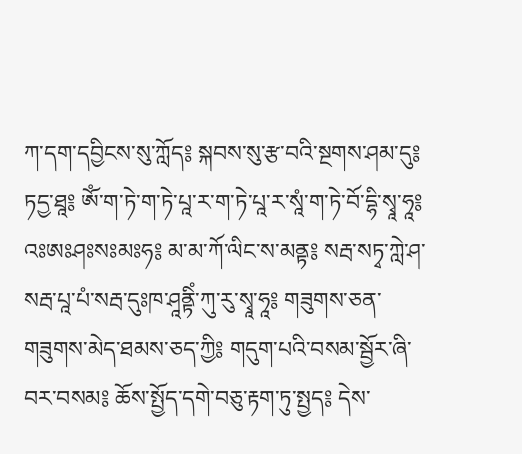ཀ་དག་དབྱིངས་སུ་ཀློད༔ སྐབས་སུ་རྩ་བའི་སྔགས་ཤམ་དུ༔ ཏདྱ་ཐཱ༔ ཨོཾ་ག་ཏེ་ག་ཏེ་པཱ་ར་ག་ཏེ་པཱ་ར་སཱཾ་ག་ཏེ་བོ་དྷི་སྭཱ་ཧཱ༔ འཿཨཿཤཿསཿམཿཧ༔ མ་མ་ཀོ་ལིང་ས་མནྟ༔ སརྦ་སཏྭ་ཀླེ་ཤ་སརྦ་པཱ་པཾ་སརྦ་དུཿཁ་ཤཱནྟིཾ་ཀུ་རུ་སྭཱ་ཧཱ༔ གཟུགས་ཅན་གཟུགས་མེད་ཐམས་ཅད་ཀྱི༔ གདུག་པའི་བསམ་སྦྱོར་ཞི་བར་བསམ༔ ཆོས་སྤྱོད་དགེ་བཅུ་རྟག་ཏུ་སྤྱད༔ དེས་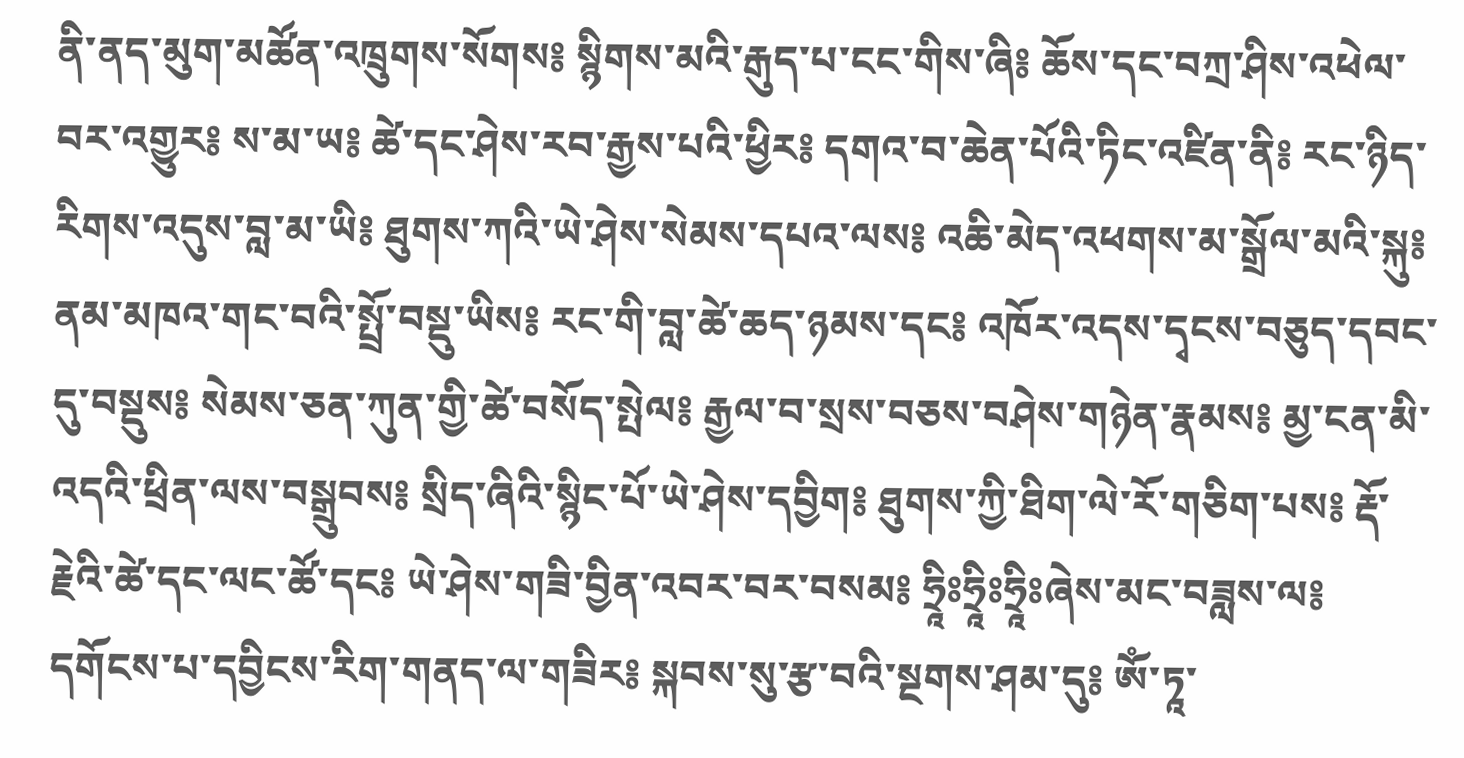ནི་ནད་མུག་མཚོན་འཁྲུགས་སོགས༔ སྙིགས་མའི་རྒུད་པ་ངང་གིས་ཞི༔ ཆོས་དང་བཀྲ་ཤིས་འཕེལ་བར་འགྱུར༔ ས་མ་ཡ༔ ཚེ་དང་ཤེས་རབ་རྒྱས་པའི་ཕྱིར༔ དགའ་བ་ཆེན་པོའི་ཏིང་འཛིན་ནི༔ རང་ཉིད་རིགས་འདུས་བླ་མ་ཡི༔ ཐུགས་ཀའི་ཡེ་ཤེས་སེམས་དཔའ་ལས༔ འཆི་མེད་འཕགས་མ་སྒྲོལ་མའི་སྐུ༔ ནམ་མཁའ་གང་བའི་སྤྲོ་བསྡུ་ཡིས༔ རང་གི་བླ་ཚེ་ཆད་ཉམས་དང༔ འཁོར་འདས་དྭངས་བཅུད་དབང་དུ་བསྡུས༔ སེམས་ཅན་ཀུན་གྱི་ཚེ་བསོད་སྤེལ༔ རྒྱལ་བ་སྲས་བཅས་བཤེས་གཉེན་རྣམས༔ མྱ་ངན་མི་འདའི་ཕྲིན་ལས་བསྒྲུབས༔ སྲིད་ཞིའི་སྙིང་པོ་ཡེ་ཤེས་དབྱིག༔ ཐུགས་ཀྱི་ཐིག་ལེ་རོ་གཅིག་པས༔ རྡོ་རྗེའི་ཚེ་དང་ལང་ཚོ་དང༔ ཡེ་ཤེས་གཟི་བྱིན་འབར་བར་བསམ༔ ཧྲཱིཿཧྲཱིཿཧྲཱིཿཞེས་མང་བཟླས་ལ༔ དགོངས་པ་དབྱིངས་རིག་གནད་ལ་གཟིར༔ སྐབས་སུ་རྩ་བའི་སྔགས་ཤམ་དུ༔ ཨོཾ་ཏཱ་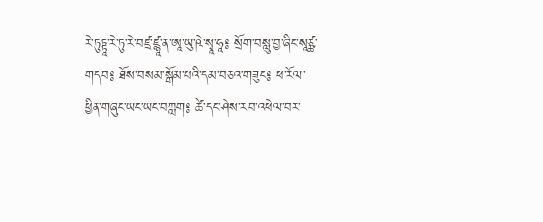རེ་ཏུཏྟཱ་རེ་ཏུ་རེ་བཛྲ་ཛྙཱ་ན་ཨཱ་ཡུ་ཥེ་སྭཱ་ཧཱ༔ སྲོག་བསླུ་བྱ་ཞིང་སཱཙྪ་གདབ༔ ཐོས་བསམ་སྒོམ་པའི་དམ་བཅའ་གཟུང༔ ཕ་རོལ་ཕྱིན་གཞུང་ཡང་ཡང་བཀླག༔ ཚེ་དང་ཤེས་རབ་འཕེལ་བར་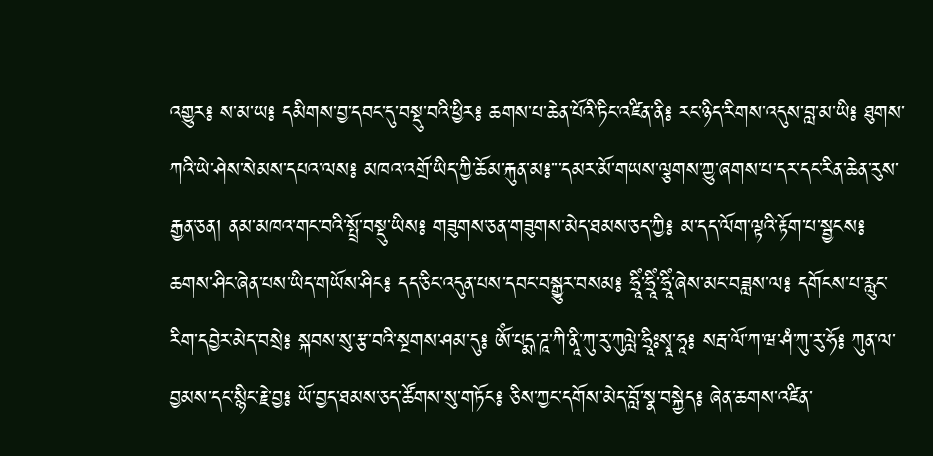འགྱུར༔ ས་མ་ཡ༔ དམིགས་བྱ་དབང་དུ་བསྡུ་བའི་ཕྱིར༔ ཆགས་པ་ཆེན་པོའི་ཏིང་འཛིན་ནི༔ རང་ཉིད་རིགས་འདུས་བླ་མ་ཡི༔ ཐུགས་ཀའི་ཡེ་ཤེས་སེམས་དཔའ་ལས༔ མཁའ་འགྲོ་ཡིད་ཀྱི་ཆོམ་རྐུན་མ༔་་་དམར་མོ་གཡས་ལྕགས་ཀྱུ་ཞགས་པ་དར་དང་རིན་ཆེན་རུས་རྒྱན་ཅན། ནམ་མཁའ་གང་བའི་སྤྲོ་བསྡུ་ཡིས༔ གཟུགས་ཅན་གཟུགས་མེད་ཐམས་ཅད་ཀྱི༔ མ་དད་ལོག་ལྟའི་རྟོག་པ་སྦྱངས༔ ཆགས་ཤིང་ཞེན་པས་ཡིད་གཡོས་ཤིང༔ དད་ཅིང་འདུན་པས་དབང་བསྒྱུར་བསམ༔ ཧྲཱིཾ་ཧྲཱིཾ་ཧྲཱིཾ་ཞེས་མང་བཟླས་ལ༔ དགོངས་པ་རླུང་རིག་དབྱེར་མེད་བསྲེ༔ སྐབས་སུ་རྩ་བའི་སྔགས་ཤམ་དུ༔ ཨོཾ་པདྨ་ཌཱ་ཀི་ནཱི་ཀུ་རུ་ཀུལླེ་ཧྲཱིཿསྭཱ་ཧཱ༔ སརྦ་ལོ་ཀ་ཝ་ཤཾ་ཀུ་རུ་ཧོ༔ ཀུན་ལ་བྱམས་དང་སྙིང་རྗེ་བྱ༔ ཡོ་བྱད་ཐམས་ཅད་ཚོགས་སུ་གཏོང༔ ཅིས་ཀྱང་དགོས་མེད་བློ་སྣ་བསྐྱེད༔ ཞེན་ཆགས་འཛིན་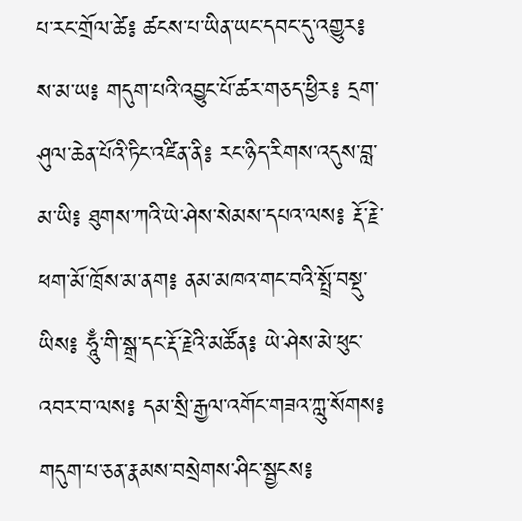པ་རང་གྲོལ་ཚེ༔ ཚངས་པ་ཡིན་ཡང་དབང་དུ་འགྱུར༔ ས་མ་ཡ༔ གདུག་པའི་འབྱུང་པོ་ཚར་གཅད་ཕྱིར༔ དྲག་ཤུལ་ཆེན་པོའི་ཏིང་འཛིན་ནི༔ རང་ཉིད་རིགས་འདུས་བླ་མ་ཡི༔ ཐུགས་ཀའི་ཡེ་ཤེས་སེམས་དཔའ་ལས༔ རྡོ་རྗེ་ཕག་མོ་ཁྲོས་མ་ནག༔ ནམ་མཁའ་གང་བའི་སྤྲོ་བསྡུ་ཡིས༔ ཧཱུྃ་གི་སྒྲ་དང་རྡོ་རྗེའི་མཚོན༔ ཡེ་ཤེས་མེ་ཕུང་འབར་བ་ལས༔ དམ་སྲི་རྒྱལ་འགོང་གཟའ་ཀླུ་སོགས༔ གདུག་པ་ཅན་རྣམས་བསྲེགས་ཤིང་སྦྱངས༔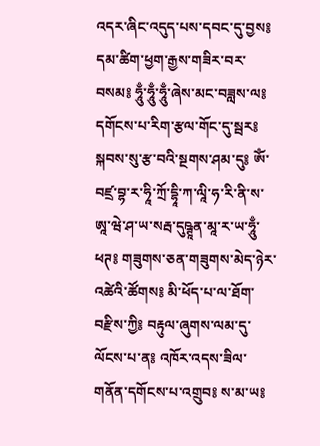འདར་ཞིང་འདུད་པས་དབང་དུ་བྱས༔ དམ་ཚིག་ཕྱག་རྒྱས་གཟིར་བར་བསམ༔ ཧཱུྃ་ཧཱུྃ་ཧཱུྃ་ཞེས་མང་བཟླས་ལ༔ དགོངས་པ་རིག་རྩལ་གོང་དུ་སྦར༔ སྐབས་སུ་རྩ་བའི་སྔགས་ཤམ་དུ༔ ཨོཾ་བཛྲ་བྷ་ར་ཧཱི་ཀྲོ་དྷཱི་ཀ་ལཱི་ཧ་རི་ནི་ས་ཨཱ་ཝེ་ཤ་ཡ་སརྦ་དུཥྚཱན་མཱ་ར་ཡ་ཧཱུྃ་ཕཊ༔ གཟུགས་ཅན་གཟུགས་མེད་ཉེར་འཚེའི་ཚོགས༔ མི་ཕོད་པ་ལ་ཐོག་བརྫིས་ཀྱི༔ བརྟུལ་ཞུགས་ལམ་དུ་ལོངས་པ་ན༔ འཁོར་འདས་ཟིལ་གནོན་དགོངས་པ་འགྲུབ༔ ས་མ་ཡ༔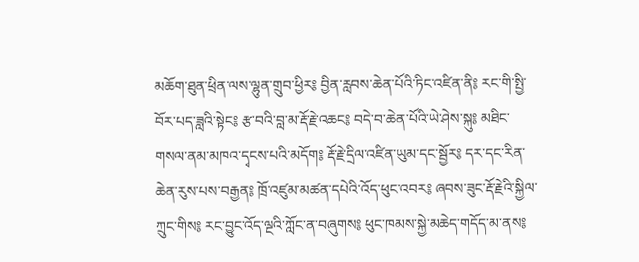མཆོག་ཐུན་ཕྲིན་ལས་ལྷུན་གྲུབ་ཕྱིར༔ བྱིན་རླབས་ཆེན་པོའི་ཏིང་འཛིན་ནི༔ རང་གི་སྤྱི་བོར་པད་ཟླའི་སྟེང༔ རྩ་བའི་བླ་མ་རྡོ་རྗེ་འཆང༔ བདེ་བ་ཆེན་པོའི་ཡེ་ཤེས་སྐུ༔ མཐིང་གསལ་ནམ་མཁའ་དྭངས་པའི་མདོག༔ རྡོ་རྗེ་དྲིལ་འཛིན་ཡུམ་དང་སྦྱོར༔ དར་དང་རིན་ཆེན་རུས་པས་བརྒྱན༔ ཁྲོ་འཛུམ་མཚན་དཔེའི་འོད་ཕུང་འབར༔ ཞབས་ཟུང་རྡོ་རྗེའི་སྐྱིལ་ཀྲུང་གིས༔ རང་བྱུང་འོད་ལྔའི་ཀློང་ན་བཞུགས༔ ཕུང་ཁམས་སྐྱེ་མཆེད་གདོད་མ་ནས༔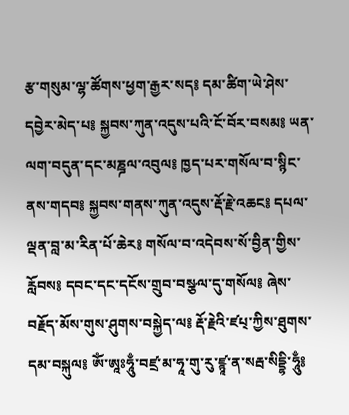རྩ་གསུམ་ལྷ་ཚོགས་ཕྱག་རྒྱར་སད༔ དམ་ཚིག་ཡེ་ཤེས་དབྱེར་མེད་པ༔ སྐྱབས་ཀུན་འདུས་པའི་ངོ་བོར་བསམ༔ ཡན་ལག་བདུན་དང་མཎྜལ་འབུལ༔ ཁྱད་པར་གསོལ་བ་སྙིང་ནས་གདབ༔ སྐྱབས་གནས་ཀུན་འདུས་རྡོ་རྗེ་འཆང༔ དཔལ་ལྡན་བླ་མ་རིན་པོ་ཆེར༔ གསོལ་བ་འདེབས་སོ་བྱིན་གྱིས་རློབས༔ དབང་དང་དངོས་གྲུབ་བསྩལ་དུ་གསོལ༔ ཞེས་བརྗོད་མོས་གུས་ཤུགས་བསྐྱེད་ལ༔ རྡོ་རྗེའི་ཛཔ྄་ཀྱིས་ཐུགས་དམ་བསྐུལ༔ ཨོཾ་ཨཱཿཧཱུྃ་བཛྲ་མ་ཧཱ་གུ་རུ་ཛྙཱ་ན་སརྦ་སིདྡྷི་ཧཱུྃ༔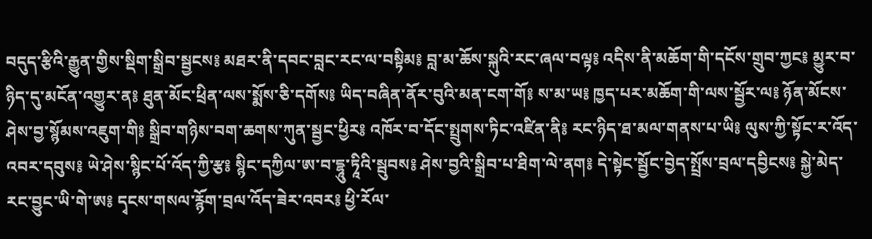བདུད་རྩིའི་རྒྱུན་གྱིས་སྡིག་སྒྲིབ་སྦྱངས༔ མཐར་ནི་དབང་བླང་རང་ལ་བསྟིམ༔ བླ་མ་ཆོས་སྐུའི་རང་ཞལ་བལྟ༔ འདིས་ནི་མཆོག་གི་དངོས་གྲུབ་ཀྱང༔ མྱུར་བ་ཉིད་དུ་མངོན་འགྱུར་ན༔ ཐུན་མོང་ཕྲིན་ལས་སྨོས་ཅི་དགོས༔ ཡིད་བཞིན་ནོར་བུའི་མན་ངག་གོ༔ ས་མ་ཡ༔ ཁྱད་པར་མཆོག་གི་ལས་སྦྱོར་ལ༔ ཉོན་མོངས་ཤེས་བྱ་སྙོམས་འཇུག་གི༔ སྒྲིབ་གཉིས་བག་ཆགས་ཀུན་སྦྱང་ཕྱིར༔ འཁོར་བ་དོང་སྤྲུགས་ཏིང་འཛིན་ནི༔ རང་ཉིད་ཐ་མལ་གནས་པ་ཡི༔ ལུས་ཀྱི་སྟོང་ར་འོད་འབར་དབུས༔ ཡེ་ཤེས་སྙིང་པོ་འོད་ཀྱི་རྩ༔ སྙིང་དཀྱིལ་ཨ་བ་དྷཱུ་ཏཱིའི་སྦུབས༔ ཤེས་བྱའི་སྒྲིབ་པ་ཐིག་ལེ་ནག༔ དེ་སྟེང་སྦྱོང་བྱེད་སྤྲོས་བྲལ་དབྱིངས༔ སྐྱེ་མེད་རང་བྱུང་ཡི་གེ་ཨ༔ དྭངས་གསལ་རྙོག་བྲལ་འོད་ཟེར་འབར༔ ཕྱི་རོལ་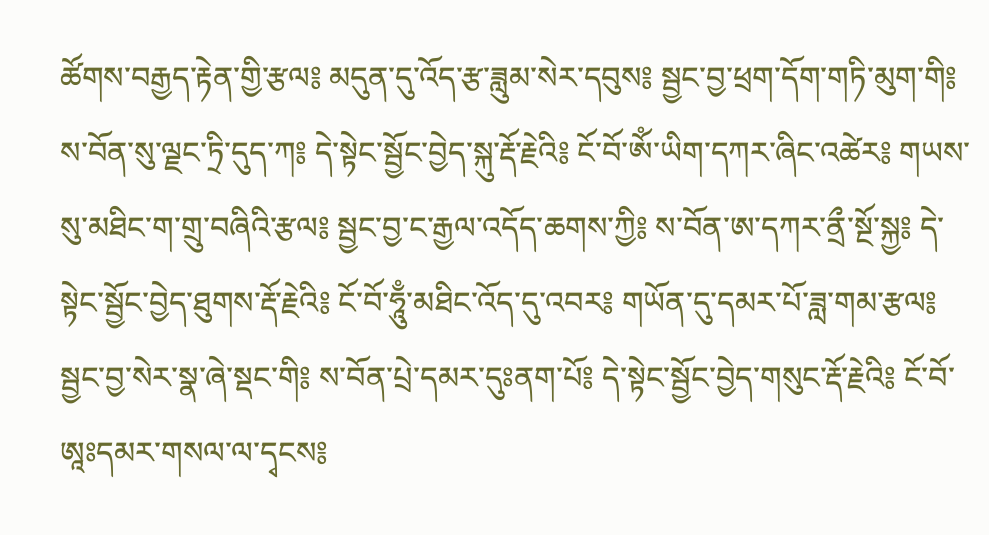ཚོགས་བརྒྱད་རྟེན་གྱི་རྩལ༔ མདུན་དུ་འོད་རྩ་ཟླུམ་སེར་དབུས༔ སྦྱང་བྱ་ཕྲག་དོག་གཏི་མུག་གི༔ ས་བོན་སུ་ལྗང་ཏྲི་དུད་ཀ༔ དེ་སྟེང་སྦྱོང་བྱེད་སྐུ་རྡོ་རྗེའི༔ ངོ་བོ་ཨོཾ་ཡིག་དཀར་ཞིང་འཚེར༔ གཡས་སུ་མཐིང་ག་གྲུ་བཞིའི་རྩལ༔ སྦྱང་བྱ་ང་རྒྱལ་འདོད་ཆགས་ཀྱི༔ ས་བོན་ཨ་དཀར་ནྲྀ་སྔོ་སྐྱ༔ དེ་སྟེང་སྦྱོང་བྱེད་ཐུགས་རྡོ་རྗེའི༔ ངོ་བོ་ཧཱུྃ་མཐིང་འོད་དུ་འབར༔ གཡོན་དུ་དམར་པོ་ཟླ་གམ་རྩལ༔ སྦྱང་བྱ་སེར་སྣ་ཞེ་སྡང་གི༔ ས་བོན་པྲེ་དམར་དུཿནག་པོ༔ དེ་སྟེང་སྦྱོང་བྱེད་གསུང་རྡོ་རྗེའི༔ ངོ་བོ་ཨཱཿདམར་གསལ་ལ་དྭངས༔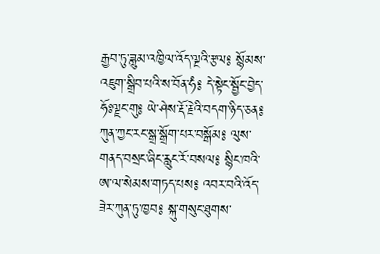རྒྱབ་ཏུ་ཟླུམ་འཁྱིལ་འོད་ལྔའི་རྩལ༔ སྙོམས་འཇུག་སྒྲིབ་པའི་ས་བོན་ཧཾ༔ དེ་སྟེང་སྦྱོང་བྱེད་ཧོཿལྗང་གུ༔ ཡེ་ཤེས་རྡོ་རྗེའི་བདག་ཉིད་ཅན༔ ཀུན་ཀྱང་རང་སྒྲ་སྒྲོག་པར་བསྒོམ༔ ལུས་གནད་བསྲང་ཞིང་རླུང་རོ་བསལ༔ སྙིང་ཁའི་ཨ་ལ་སེམས་གཏད་པས༔ འབར་བའི་འོད་ཟེར་ཀུན་ཏུ་ཁྱབ༔ སྐུ་གསུང་ཐུགས་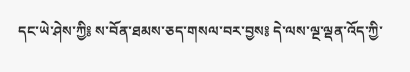དང་ཡེ་ཤེས་ཀྱི༔ ས་བོན་ཐམས་ཅད་གསལ་བར་བྱས༔ དེ་ལས་ལྔ་ལྡན་འོད་ཀྱི་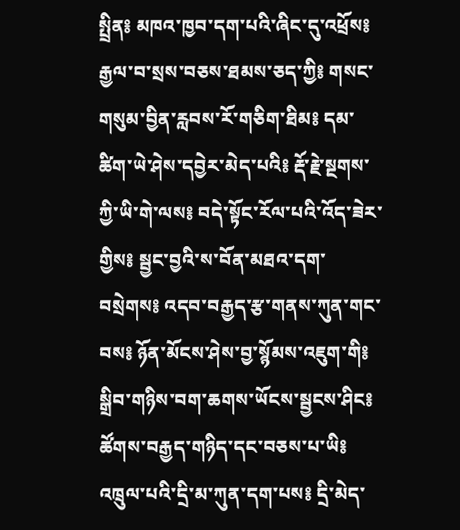སྤྲིན༔ མཁའ་ཁྱབ་དག་པའི་ཞིང་དུ་འཕྲོས༔ རྒྱལ་བ་སྲས་བཅས་ཐམས་ཅད་ཀྱི༔ གསང་གསུམ་བྱིན་རླབས་རོ་གཅིག་ཐིམ༔ དམ་ཚིག་ཡེ་ཤེས་དབྱེར་མེད་པའི༔ རྡོ་རྗེ་སྔགས་ཀྱི་ཡི་གེ་ལས༔ བདེ་སྟོང་རོལ་པའི་འོད་ཟེར་གྱིས༔ སྦྱང་བྱའི་ས་བོན་མཐའ་དག་བསྲེགས༔ འདབ་བརྒྱད་རྩ་གནས་ཀུན་གང་བས༔ ཉོན་མོངས་ཤེས་བྱ་སྙོམས་འཇུག་གི༔ སྒྲིབ་གཉིས་བག་ཆགས་ཡོངས་སྦྱངས་ཤིང༔ ཚོགས་བརྒྱད་གཉིད་དང་བཅས་པ་ཡི༔ འཁྲུལ་པའི་དྲི་མ་ཀུན་དག་པས༔ དྲི་མེད་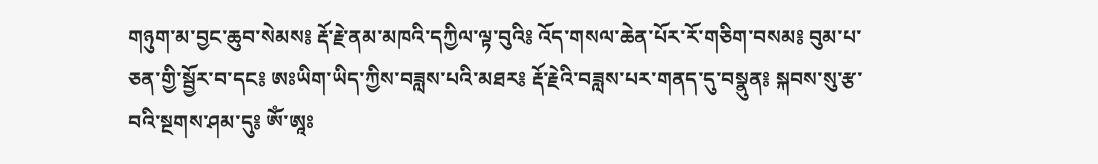གཉུག་མ་བྱང་ཆུབ་སེམས༔ རྡོ་རྗེ་ནམ་མཁའི་དཀྱིལ་ལྟ་བུའི༔ འོད་གསལ་ཆེན་པོར་རོ་གཅིག་བསམ༔ བུམ་པ་ཅན་གྱི་སྦྱོར་བ་དང༔ ཨཿཡིག་ཡིད་ཀྱིས་བཟླས་པའི་མཐར༔ རྡོ་རྗེའི་བཟླས་པར་གནད་དུ་བསྣུན༔ སྐབས་སུ་རྩ་བའི་སྔགས་ཤམ་དུ༔ ཨོཾ་ཨཱཿ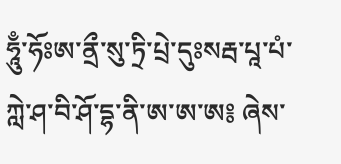ཧཱུྃ་ཧོཿཨ་ནྲྀ་སུ་ཏྲི་པྲེ་དུཿསརྦ་པཱ་པཾ་ཀླེ་ཤ་བི་ཤོ་དྷ་ནི་ཨ་ཨ་ཨ༔ ཞེས་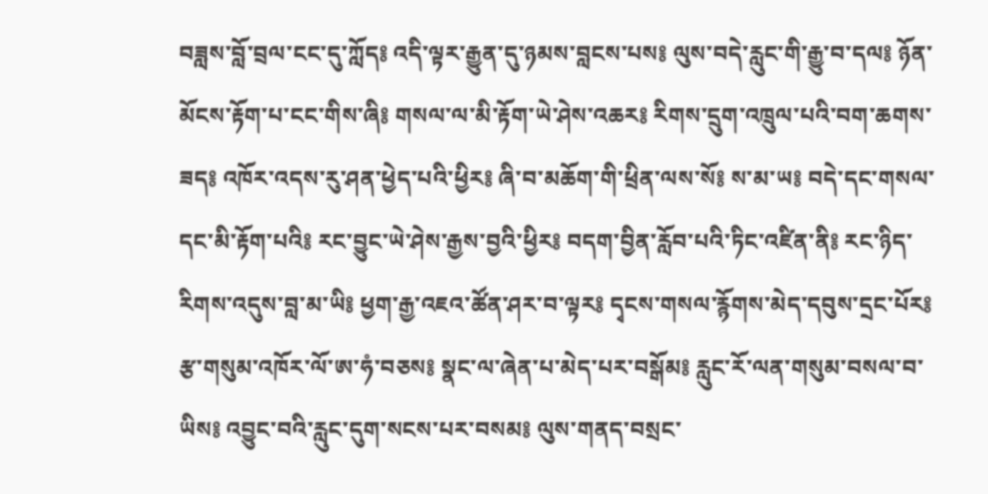བཟླས་བློ་བྲལ་ངང་དུ་ཀློད༔ འདི་ལྟར་རྒྱུན་དུ་ཉམས་བླངས་པས༔ ལུས་བདེ་རླུང་གི་རྒྱུ་བ་དལ༔ ཉོན་མོངས་རྟོག་པ་ངང་གིས་ཞི༔ གསལ་ལ་མི་རྟོག་ཡེ་ཤེས་འཆར༔ རིགས་དྲུག་འཁྲུལ་པའི་བག་ཆགས་ཟད༔ འཁོར་འདས་རུ་ཤན་ཕྱེད་པའི་ཕྱིར༔ ཞི་བ་མཆོག་གི་ཕྲིན་ལས་སོ༔ ས་མ་ཡ༔ བདེ་དང་གསལ་དང་མི་རྟོག་པའི༔ རང་བྱུང་ཡེ་ཤེས་རྒྱས་བྱའི་ཕྱིར༔ བདག་བྱིན་རློབ་པའི་ཏིང་འཛིན་ནི༔ རང་ཉིད་རིགས་འདུས་བླ་མ་ཡི༔ ཕྱག་རྒྱ་འཇའ་ཚོན་ཤར་བ་ལྟར༔ དྭངས་གསལ་རྙོགས་མེད་དབུས་དྲང་པོར༔ རྩ་གསུམ་འཁོར་ལོ་ཨ་ཧཾ་བཅས༔ སྣང་ལ་ཞེན་པ་མེད་པར་བསྒོམ༔ རླུང་རོ་ལན་གསུམ་བསལ་བ་ཡིས༔ འབྱུང་བའི་རླུང་དུག་སངས་པར་བསམ༔ ལུས་གནད་བསྲང་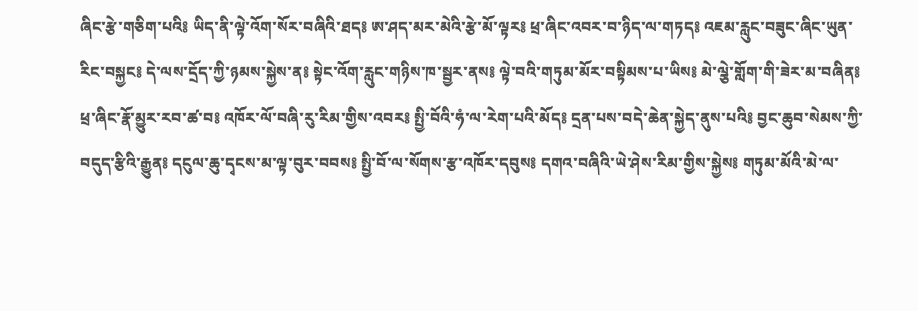ཞིང་རྩེ་གཅིག་པའི༔ ཡིད་ནི་ལྟེ་འོག་སོར་བཞིའི་ཐད༔ ཨ་ཤད་མར་མེའི་རྩེ་མོ་ལྟར༔ ཕྲ་ཞིང་འབར་བ་ཉིད་ལ་གཏད༔ འཇམ་རླུང་བཟུང་ཞིང་ཡུན་རིང་བསྐྱང༔ དེ་ལས་དྲོད་ཀྱི་ཉམས་སྐྱེས་ན༔ སྟེང་འོག་རླུང་གཉིས་ཁ་སྦྱར་ནས༔ ལྟེ་བའི་གཏུམ་མོར་བསྟིམས་པ་ཡིས༔ མེ་ལྕེ་གློག་གི་ཟེར་མ་བཞིན༔ ཕྲ་ཞིང་རྣོ་མྱུར་རབ་ཚ་བ༔ འཁོར་ལོ་བཞི་རུ་རིམ་གྱིས་འབར༔ སྤྱི་བོའི་ཧཾ་ལ་རེག་པའི་མོད༔ དྲན་པས་བདེ་ཆེན་སྐྱེད་ནུས་པའི༔ བྱང་ཆུབ་སེམས་ཀྱི་བདུད་རྩིའི་རྒྱུན༔ དངུལ་ཆུ་དྭངས་མ་ལྟ་བུར་བབས༔ སྤྱི་བོ་ལ་སོགས་རྩ་འཁོར་དབུས༔ དགའ་བཞིའི་ཡེ་ཤེས་རིམ་གྱིས་སྐྱེས༔ གཏུམ་མོའི་མེ་ལ་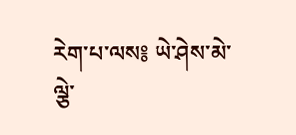རེག་པ་ལས༔ ཡེ་ཤེས་མེ་ལྕེ་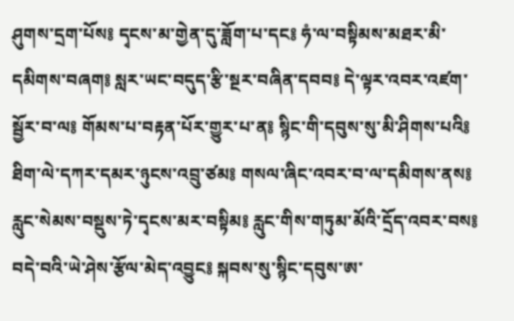ཤུགས་དྲག་པོས༔ དྭངས་མ་གྱེན་དུ་ཟློག་པ་དང༔ ཧཾ་ལ་བསྟིམས་མཐར་མི་དམིགས་བཞག༔ སླར་ཡང་བདུད་རྩི་སྔར་བཞིན་དབབ༔ དེ་ལྟར་འབར་འཛག་སྦྱོར་བ་ལ༔ གོམས་པ་བརྟན་པོར་གྱུར་པ་ན༔ སྙིང་གི་དབུས་སུ་མི་ཤིགས་པའི༔ ཐིག་ལེ་དཀར་དམར་ཉུངས་འབྲུ་ཙམ༔ གསལ་ཞིང་འབར་བ་ལ་དམིགས་ནས༔ རླུང་སེམས་བསྡུས་ཏེ་དྭངས་མར་བསྟིམ༔ རླུང་གིས་གཏུམ་མོའི་དྲོད་འབར་བས༔ བདེ་བའི་ཡེ་ཤེས་རྩོལ་མེད་འབྱུང༔ སྐབས་སུ་སྙིང་དབུས་ཨ་